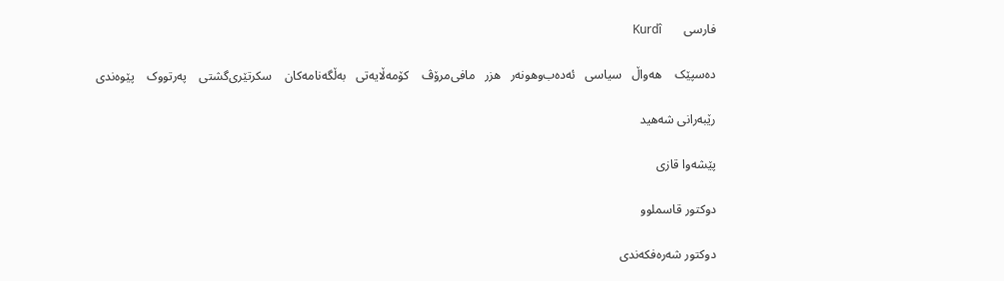فارسی       Kurdî

ده‌سپێک    هه‌واڵ   سیاسی   ئه‌ده‌ب‌وهونه‌ر   هزر   مافی‌مرۆڤ    کۆمه‌ڵایه‌تی   به‌ڵگه‌نامه‌کان    سکرتێری‌گشتی    په‌رتووک    پێوه‌ندی

رێبه‌رانی شه‌هید

پێشه‌وا قازی‌

دوكتور قاسملوو

دوكتور شه‌ره‌فکه‌ندی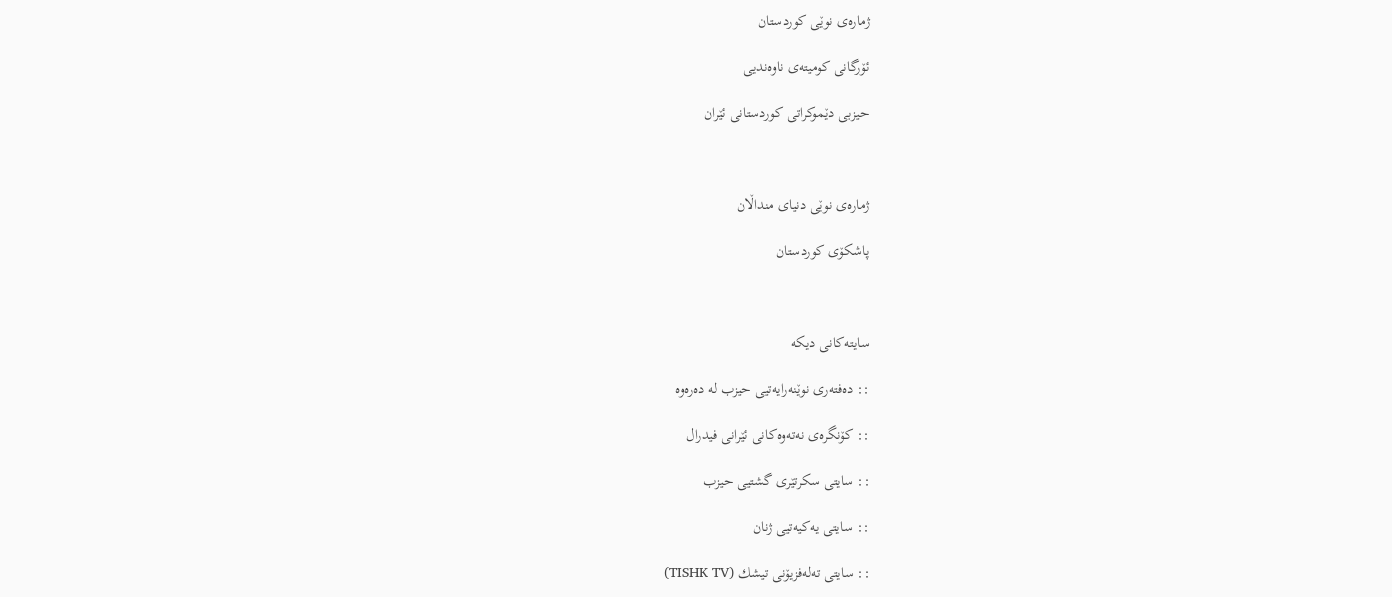ژماره‌ی نوێی كوردستان

ئۆرگانی كومیته‌ی ناوه‌ندیی

حیزبی دێموكراتی كوردستانی ئێران



ژماره‌ی نوێی دنیای منداڵان

پاشكۆی كوردستان



سایته‌کانی دیکه

:: ده‌فته‌ری نوێنه‌رایه‌تیی حیزب له ده‌ره‌وه

:: كۆنگره‌ی‌ نه‌ته‌وه‌كانی‌ ئێرانی‌ فیدرال

:: سایتی سکرتێری گشتیی حیزب

:: سایتی یه‌كیه‌تیی ژنان

:: سایتی ته‌له‌فزیۆنی‌ تیشك (TISHK TV)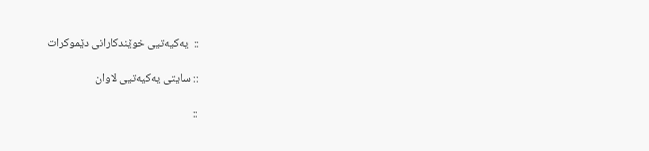::  یه‌كیه‌تیی‌ خوێندكارانی‌ دێموكرات

:: سایتی یه‌کیه‌تیی لاوان

::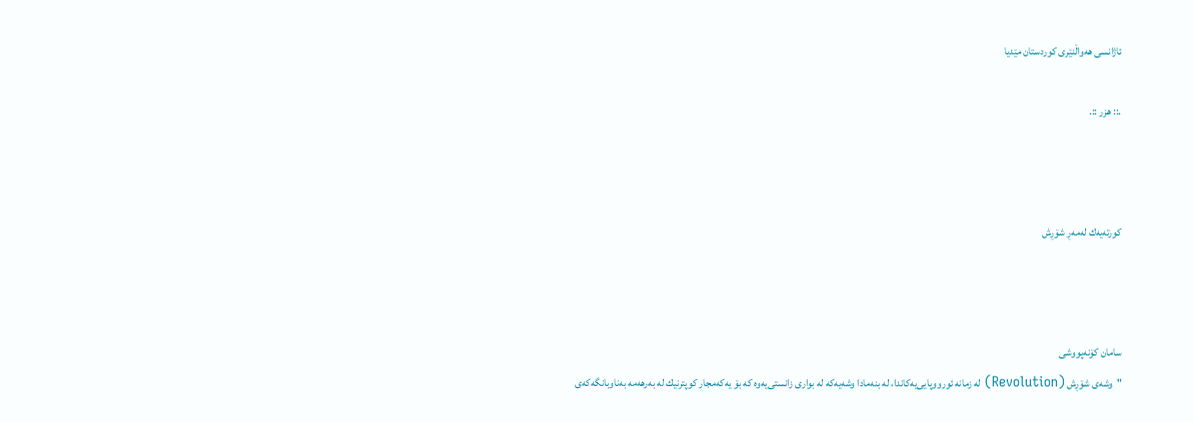ئاژانسی هه‌واڵنێری كوردستان مێدیا

.:: هزر ::.



كورته‌یه‌ك له‌مه‌ڕ شۆڕش



سامان كۆنه‌پووشی
"وشه‌ی‌ شۆڕش (Revolution) له‌ زمانه‌ ئورووپایی‌یه‌كاندا، له‌ بنه‌مادا وشه‌یه‌كه‌ له‌ بواری‌ زانستی‌یه‌وه‌ كه‌ بۆ یه‌كه‌مجار كوپترنیك له‌ به‌رهه‌مه‌ به‌ناوبانگه‌كه‌ی‌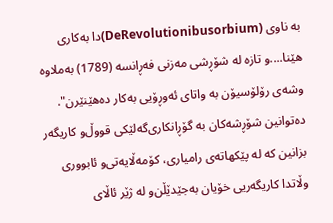به‌ ناوی‌ (DeRevolutionibusorbium)دا به‌كاری‌ هێنا....و تازه‌ له‌ شۆڕشی‌ مه‌زنی‌ فه‌ڕانسه‌ (1789) به‌ملاوه‌ وشه‌ی‌ رۆلۆسیۆن به‌ واتای‌ ئه‌وڕۆیی‌ به‌كار ده‌هێنێرن".
ده‌توانین شۆڕشه‌كان به‌ گۆڕانكاری‌گه‌لێكی‌ قووڵ‌‌و كاریگه‌ر بزانین كه‌ له‌ پێكهاته‌ی‌ رامیاری‌، كۆمه‌ڵایه‌تی‌‌و ئابووری‌ وڵاتدا كاریگه‌ریی‌ خۆیان به‌جێدێڵن‌و له‌ ژێر ئاڵای‌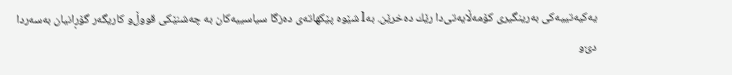یه‌كیه‌تییه‌كی‌ به‌رینگیری‌ كۆمه‌ڵایه‌تی‌دا رێك ده‌خرێن. به‌l شێوه‌ پێكهاته‌ی‌ ده‌زگا سیاسییه‌كان به‌ چه‌شنێكی‌ قووڵ‌‌و كاریگه‌ر گۆڕانیان به‌سه‌ردا دێ‌‌و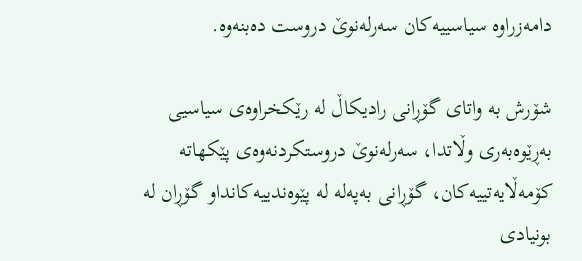دامه‌زراوه‌ سیاسییه‌كان سه‌رله‌نوێ‌ دروست ده‌بنه‌وه‌.

شۆرش به‌ واتای‌ گۆڕانی‌ رادیكاڵ‌ له‌ رێكخراوه‌ی‌ سیاسیی‌ به‌ڕێوه‌به‌ری‌ وڵاتدا، سه‌رله‌نوێ‌ دروستكردنه‌وه‌ی‌ پێكهاته‌ كۆمه‌ڵایه‌تییه‌كان، گۆڕانی‌ به‌په‌له‌ له‌ پێوه‌ندییه‌كاندا‌و گۆڕان له‌ بونیادی‌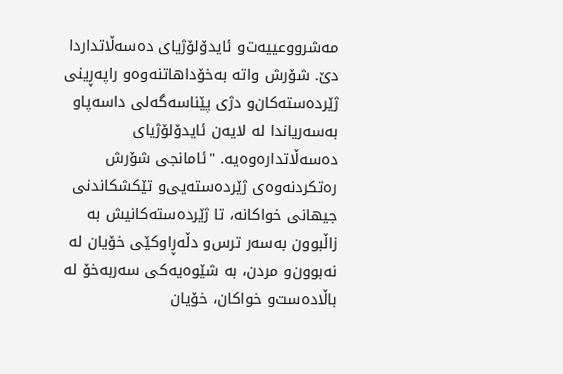مه‌شرووعییه‌ت‌و ئایدۆلۆژیای‌ ده‌سه‌ڵاتداردا دێ‌. شۆرش واته‌ به‌خۆداهاتنه‌وه‌‌و راپه‌ڕینی‌ ژێرده‌سته‌كان‌و دژی‌ پێناسه‌گه‌لی‌ داسه‌پاو به‌سه‌ریاندا له‌ لایه‌ن ئایدۆلۆژیای‌ ده‌سه‌ڵاتداره‌وه‌یه‌. "ئامانجی‌ شۆرش ره‌تكردنه‌وه‌ی‌ ژێرده‌سته‌یی‌‌و تێكشكاندنی‌ جیهانی‌ خواكانه‌، تا ژێرده‌سته‌كانیش به‌ زاڵبوون به‌سه‌ر ترس‌و دڵه‌ڕاوكێی‌ خۆیان له‌ نه‌بوون‌و مردن، به‌ شێوه‌یه‌كی‌ سه‌ربه‌خۆ له‌ باڵاده‌ست‌و خواكان، خۆیان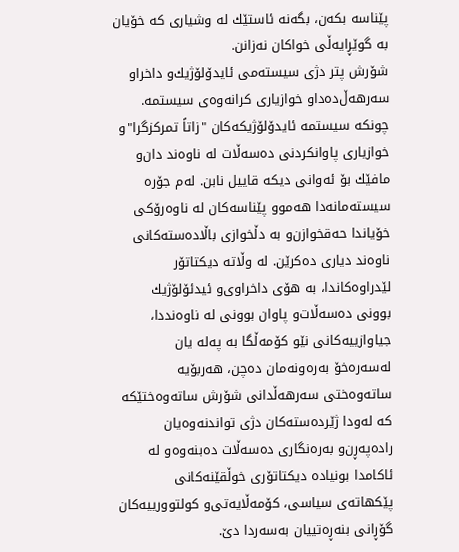پێناسه‌ بكه‌ن، بگه‌نه‌ ئاستێك له‌ وشیاری كه‌ خۆیان به‌ گوێڕایه‌ڵی‌ خواكان نه‌زانن.
شۆرش پتر دژی‌ سیسته‌می‌ ئایدۆلۆژیك‌و داخراو سه‌رهه‌ڵ‌ده‌دا‌و خوازیاری‌ كرانه‌وه‌ی‌ سیستمه‌. چونكه‌ سیستمه‌ ئایدۆلۆژیكه‌كان "زاتاً تمركزگرا"و خوازیاری‌ پاوانكردنی‌ ده‌سه‌ڵات له‌ ناوه‌ند دان‌و مافێك بۆ ئه‌وانی‌ دیكه‌ قاییل نابن. له‌م جۆره‌ سیسته‌مانه‌دا هه‌موو پێناسه‌كان له‌ ناوه‌رۆكی‌ خۆیاندا حه‌قخوازن‌و به‌ دڵخوازی‌ باڵاده‌سته‌كانی‌ ناوه‌ند دیاری‌ ده‌كرێن. له‌ وڵاته‌ دیكتاتۆر لێدراوه‌كاندا، به‌ هۆی‌ داخراوی‌‌و ئیدئۆلۆژیك بوونی‌ ده‌سه‌ڵات‌و پاوان بوونی‌ له‌ ناوه‌نددا، جیاوازییه‌كانی‌ نێو كۆمه‌ڵگا به‌ په‌له‌ یان له‌سه‌ره‌خۆ به‌ره‌ونه‌مان ده‌چن، هه‌ربۆیه‌ ساته‌وه‌ختی‌ سه‌رهه‌ڵدانی‌ شۆرش ساته‌وه‌ختێكه‌ كه‌ له‌ودا ژێرده‌سته‌كان دژی‌ تواندنه‌وه‌یان راده‌په‌ڕن‌و به‌ره‌نگاری‌ ده‌سه‌ڵات ده‌بنه‌وه‌‌و له‌ ئاكامدا بونیاده‌ دیكتاتۆری‌ خوڵقێنه‌كانی‌ پێكهاته‌ی‌ سیاسی‌، كۆمه‌ڵایه‌تی‌‌و كولتوورییه‌كان گۆڕانی‌ بنه‌ڕه‌تییان به‌سه‌ردا دێ‌.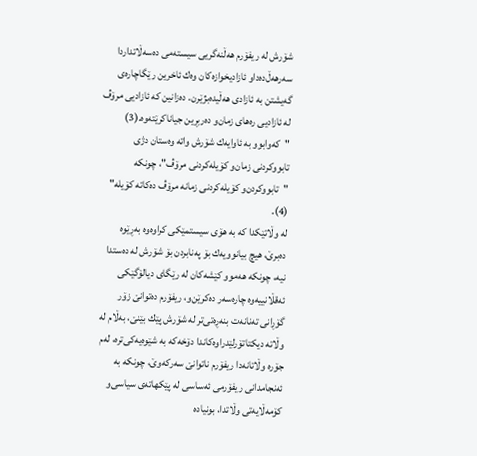شۆرش له‌ ریفۆرم هه‌ڵنه‌گریی‌ سیسته‌می‌ ده‌سه‌ڵاتداردا سه‌رهه‌ڵ‌ده‌دا‌و ئازادیخوازه‌كان وه‌ك ئاخرین رێگاچاره‌ی‌ گه‌یشتن به‌ ئازادی‌ هه‌ڵیده‌بژێرن. ده‌زانین كه‌ ئازادیی‌ مرۆڤ له‌ ئازادیی‌ ره‌های‌ زمان‌و ده‌ربڕین جیاناكرێته‌وه‌.(3) "كه‌وابوو به‌ ئاوایه‌ك شۆرش واته‌ وه‌ستان دژی‌ تابووكردنی‌ زمان‌و كۆیله‌كردنی‌ مرۆڤ"، چونكه‌ "تابووكردن‌و كۆیله‌كردنی‌ زمانه‌ مرۆڤ ده‌كاته‌ كۆیله‌" (4).
له‌ وڵاتێكدا كه‌ به‌ هۆی‌ سیستمێكی‌ كراوه‌وه‌ به‌ڕێوه‌ ده‌برێ‌، هیچ بیانوویه‌ك بۆ په‌نابردن بۆ شۆرش له‌ ده‌ستدا نیه‌، چونكه‌ هه‌موو كێشه‌كان له‌ رێگای‌ دیالۆگێكی‌ ئه‌قڵانییه‌وه‌ چاره‌سه‌ر ده‌كرێن‌و، ریفۆرم ده‌توانێ‌ زۆر گۆڕانی‌ ته‌نانه‌ت بنه‌ڕه‌تی‌تر له‌ شۆرش پێك بێنێ‌، به‌ڵام له‌ وڵاته‌ دیكتاتۆرلێدراوه‌كاندا دۆخه‌كه‌ به‌ شێوه‌یه‌كی‌تره‌، له‌م جۆره‌ وڵاتانه‌دا ریفۆرم ناتوانێ‌ سه‌ركه‌وێ‌، چونكه‌ به‌ ئه‌نجامدانی‌ ریفۆرمی‌ ئه‌ساسی‌ له‌ پێكهاته‌ی‌ سیاسی‌‌و كۆمه‌ڵایه‌تی‌ وڵاتدا، بونیاده‌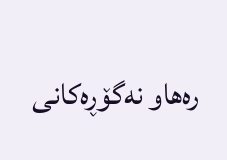ره‌ها‌و نه‌گۆڕه‌كانی‌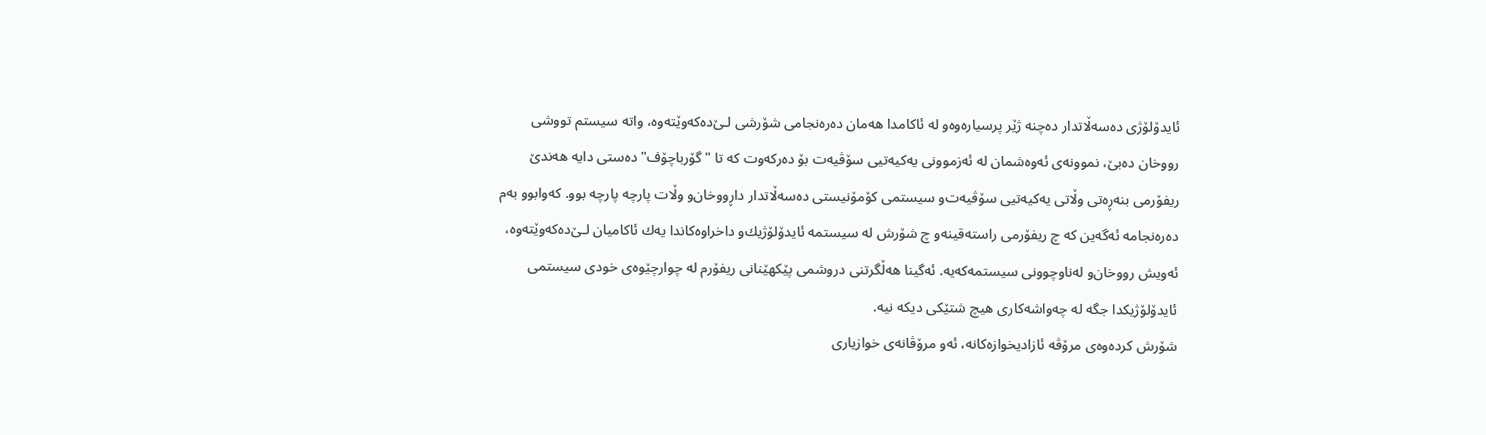ئایدۆلۆژی‌ ده‌سه‌ڵاتدار ده‌چنه‌ ژێر پرسیاره‌وه‌‌و له‌ ئاكامدا هه‌مان ده‌ره‌نجامی‌ شۆرشی‌ لـێ‌ده‌كه‌وێته‌وه‌، واته‌ سیستم تووشی‌ رووخان ده‌بێ‌، نموونه‌ی‌ ئه‌وه‌شمان له‌ ئه‌زموونی‌ یه‌كیه‌تیی‌ سۆڤیه‌ت بۆ ده‌ركه‌وت كه‌ تا "گۆرباچۆف" ده‌ستی‌ دایه‌ هه‌ندێ‌ ریفۆرمی‌ بنه‌ڕه‌تی‌ وڵاتی‌ یه‌كیه‌تیی‌ سۆڤیه‌ت‌و سیستمی‌ كۆمۆنیستی‌ ده‌سه‌ڵاتدار داڕووخان‌و وڵات پارچه‌ پارچه‌ بوو. كه‌وابوو به‌م ده‌ره‌نجامه‌ ئه‌گه‌ین كه‌ چ ریفۆرمی‌ راسته‌قینه‌‌و چ شۆرش له‌ سیستمه‌ ئایدۆلۆژیك‌و داخراوه‌كاندا یه‌ك ئاكامیان لـێ‌ده‌كه‌وێته‌وه‌، ئه‌ویش رووخان‌و له‌ناوچوونی‌ سیستمه‌كه‌یه‌. ئه‌گینا هه‌ڵگرتنی‌ دروشمی‌ پێكهێنانی‌ ریفۆرم له‌ چوارچێوه‌ی‌ خودی‌ سیستمی‌ ئایدۆلۆژیكدا جگه‌ له‌ چه‌واشه‌كاری‌ هیچ شتێكی‌ دیكه‌ نیه‌.
شۆرش كرده‌وه‌ی‌ مرۆڤه‌ ئازادیخوازه‌كانه‌، ئه‌و مرۆڤانه‌ی‌ خوازیاری‌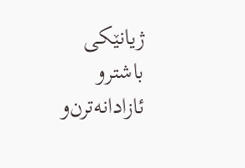ژیانێكی‌ باشتر‌و ئازادانه‌ترن‌و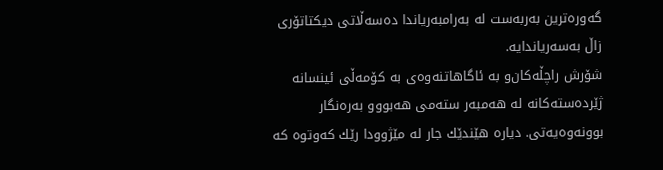گه‌وره‌ترین به‌ربه‌ست له‌ به‌رامبه‌ریاندا ده‌سه‌ڵاتی‌ دیكتاتۆری‌ زاڵ‌ به‌سه‌ریاندایه‌.
شۆرش راچڵه‌كان‌و به‌ ئاگاهاتنه‌وه‌ی‌ به‌ كۆمه‌ڵی‌ ئینسانه‌ ژێرده‌سته‌كانه‌ له‌ هه‌مبه‌ر سته‌می‌ هه‌بوو‌و به‌ره‌نگار بوونه‌وه‌یه‌تی‌. دیاره‌ هێندێك جار له‌ مێژوودا رێك كه‌وتوه‌ كه‌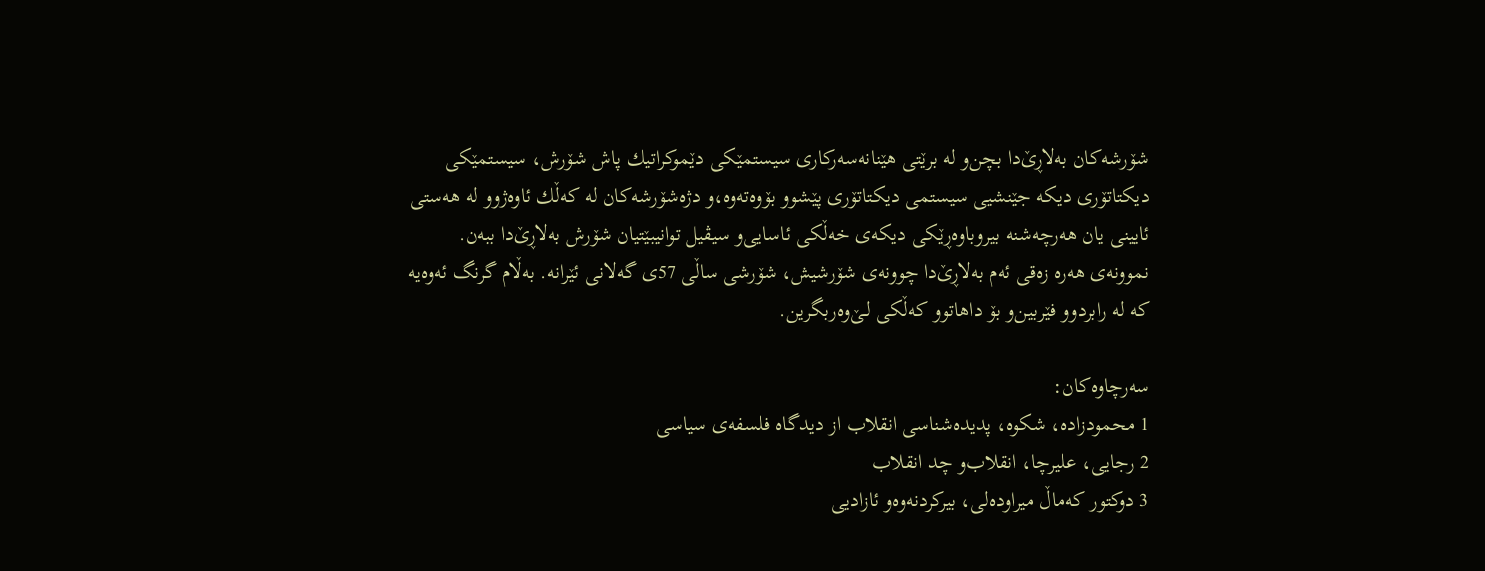شۆرشه‌كان به‌لاڕێ‌دا بچن‌و له‌ برێتی‌ هێنانه‌سه‌ركاری‌ سیستمێكی‌ دێموكراتیك پاش شۆرش، سیستمێكی‌ دیكتاتۆری‌ دیكه‌ جێنشیی‌ سیستمی‌ دیكتاتۆری‌ پێشوو بۆوه‌ته‌وه‌،‌و دژه‌شۆرشه‌كان له‌ كه‌ڵك ئاوه‌ژوو له‌ هه‌ستی‌ ئایینی‌ یان هه‌رچه‌شنه‌ بیروباوه‌ڕێكی‌ دیكه‌ی‌ خه‌ڵكی‌ ئاسایی‌‌و سیڤیل توانیبێتیان شۆرش به‌لاڕێ‌دا ببه‌ن. نموونه‌ی‌ هه‌ره‌ زه‌قی‌ ئه‌م به‌لاڕێ‌دا چوونه‌ی‌ شۆرشیش، شۆرشی‌ ساڵی‌ 57ی‌ گه‌لانی‌ ئێرانه‌. به‌ڵام گرنگ ئه‌وه‌یه‌ كه‌ له‌ رابردوو فێربین‌و بۆ داهاتوو كه‌ڵكی‌ لـێ‌وه‌ربگرین.

سه‌رچاوه‌كان:
1 محمودزاده‌، شكوه‌، پدیده‌شناسی‌ انقلاب از دیدگاه‌ فلسفه‌ی‌ سیاسی‌
2 رجایی‌، علیرچا، انقلاب‌و چد انقلاب
3 دوكتور كه‌ماڵ‌ میراوده‌لی‌، بیركردنه‌وه‌‌و ئازادیی‌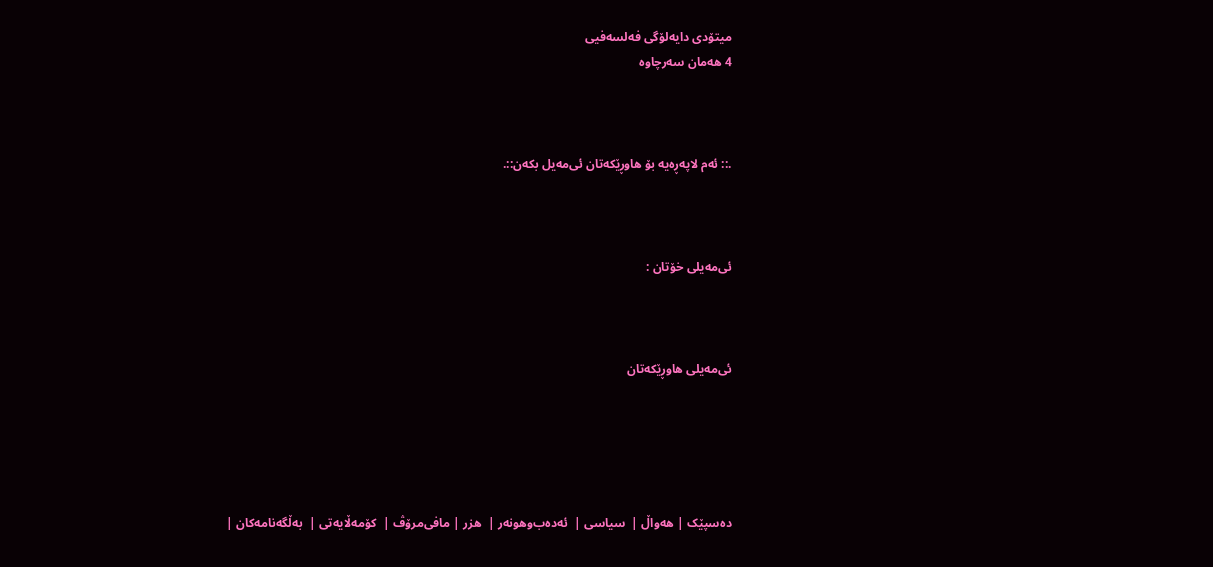میتۆدی‌ دایه‌لۆگی‌ فه‌لسه‌فیی‌
4 هه‌مان سه‌رچاوه‌



.:: ئه‌م لاپه‌ڕه‌یه بۆ هاوڕێکه‌تان ئی‌مه‌یل بکه‌ن::.



ئی‌مه‌یلی خۆتان :



ئی‌مه‌یلی هاوڕێکه‌تان





ده‌سپێک | هه‌واڵ |  سیاسی |  ئه‌ده‌ب‌وهونه‌ر |  هزر | مافی‌مرۆڤ |  کۆمه‌ڵایه‌تی |  به‌ڵگه‌نامه‌کان |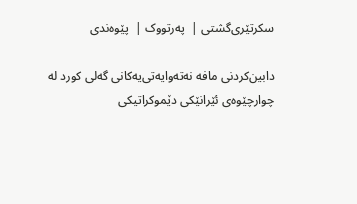سکرتێری‌گشتی |  په‌رتووک |  پێوه‌ندی

دابین‌كردنی‌ مافه‌ نه‌ته‌وایه‌تی‌یه‌کانی گه‌لی‌ كورد له‌ چوارچێوه‌ی ئێرانێکی دێموكراتیكی‌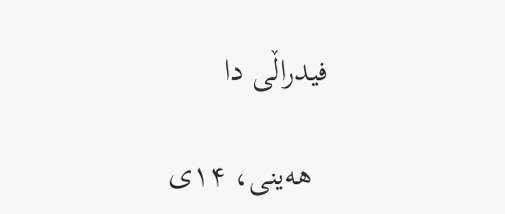فیدراڵی‌ دا

  هه‌ینی، ۱۴‌ی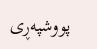پوو‌شپه‌ڕی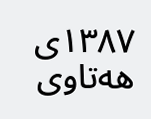۱۳۸۷ی هه‌تاوی